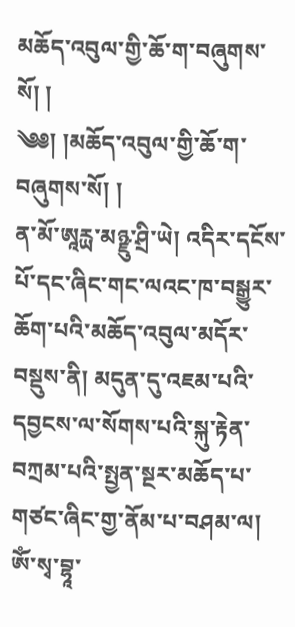མཆོད་འབུལ་གྱི་ཆོ་ག་བཞུགས་སོ། །
༄༅། །མཆོད་འབུལ་གྱི་ཆོ་ག་བཞུགས་སོ། །
ན་མོ་ཨཱརྻ་མཉྫུ་ཤྲི་ཡེ། འདིར་དངོས་པོ་དང་ཞིང་གང་ལའང་ཁ་བསྒྱུར་ཆོག་པའི་མཆོད་འབུལ་མདོར་བསྡུས་ནི། མདུན་དུ་འཇམ་པའི་དབྱངས་ལ་སོགས་པའི་སྐུ་རྟེན་བཀྲམ་པའི་སྤྱན་སྔར་མཆོད་པ་གཙང་ཞིང་གྱ་ནོམ་པ་བཤམ་ལ། ཨོཾ་སྭ་བྷཱ་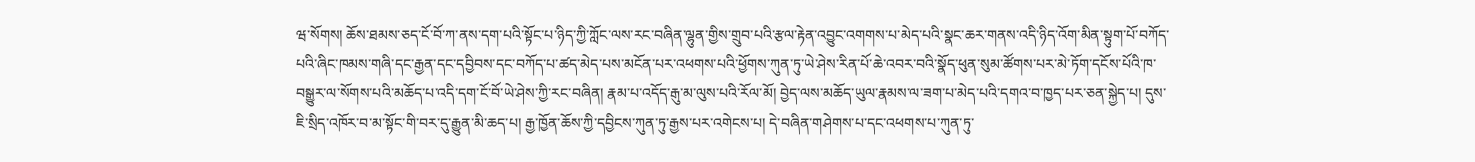ཝ་སོགས། ཆོས་ཐམས་ཅད་ངོ་བོ་ཀ་ནས་དག་པའི་སྟོང་པ་ཉིད་ཀྱི་ཀློང་ལས་རང་བཞིན་ལྷུན་གྱིས་གྲུབ་པའི་རྩལ་རྟེན་འབྱུང་འགགས་པ་མེད་པའི་སྣང་ཆར་གནས་འདི་ཉིད་འོག་མིན་སྟུག་པོ་བཀོད་པའི་ཞིང་ཁམས་གཞི་དང་རྒྱན་དང་དབྱིབས་དང་བཀོད་པ་ཚད་མེད་པས་མངོན་པར་འཕགས་པའི་ཕྱོགས་ཀུན་ཏུ་ཡེ་ཤེས་རིན་པོ་ཆེ་འབར་བའི་སྣོད་ཕུན་སུམ་ཚོགས་པར་མེ་ཏོག་དངོས་པོའི་ཁ་བསྒྱུར་ལ་སོགས་པའི་མཆོད་པ་འདི་དག་ངོ་བོ་ཡེ་ཤེས་ཀྱི་རང་བཞིན། རྣམ་པ་འདོད་རྒུ་མ་ལུས་པའི་རོལ་མོ། བྱེད་ལས་མཆོད་ཡུལ་རྣམས་ལ་ཟག་པ་མེད་པའི་དགའ་བ་ཁྱད་པར་ཅན་སྐྱེད་པ། དུས་ཇི་སྲིད་འཁོར་བ་མ་སྟོང་གི་བར་དུ་རྒྱུན་མི་ཆད་པ། རྒྱ་ཁྱོན་ཆོས་ཀྱི་དབྱིངས་ཀུན་ཏུ་རྒྱས་པར་འགེངས་པ། དེ་བཞིན་གཤེགས་པ་དང་འཕགས་པ་ཀུན་ཏུ་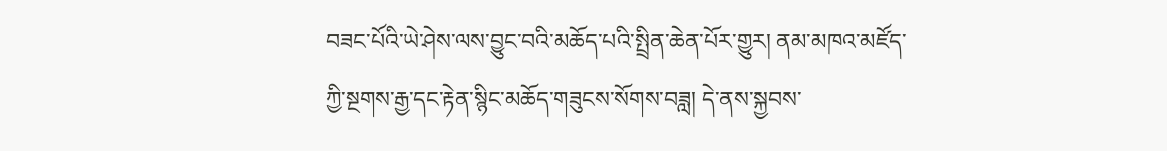བཟང་པོའི་ཡེ་ཤེས་ལས་བྱུང་བའི་མཆོད་པའི་སྤྲིན་ཆེན་པོར་གྱུར། ནམ་མཁའ་མཛོད་ཀྱི་སྔགས་རྒྱ་དང་རྟེན་སྙིང་མཆོད་གཟུངས་སོགས་བཟླ། དེ་ནས་སྐྱབས་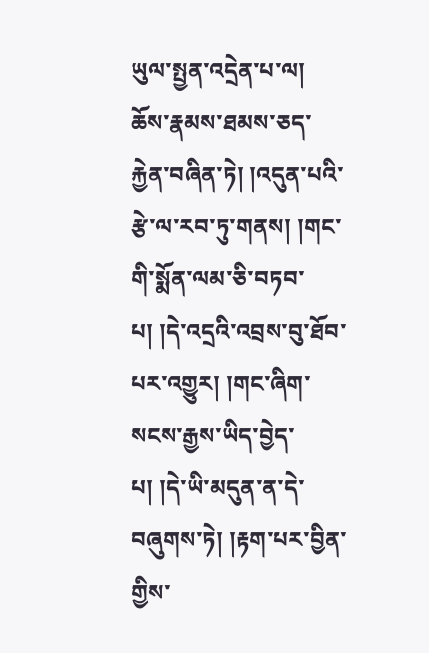ཡུལ་སྤྱན་འདྲེན་པ་ལ། ཆོས་རྣམས་ཐམས་ཅད་རྐྱེན་བཞིན་ཏེ། །འདུན་པའི་རྩེ་ལ་རབ་ཏུ་གནས། །གང་གི་སྨོན་ལམ་ཅི་བཏབ་པ། །དེ་འདྲའི་འབྲས་བུ་ཐོབ་པར་འགྱུར། །གང་ཞིག་སངས་རྒྱས་ཡིད་བྱེད་པ། །དེ་ཡི་མདུན་ན་དེ་བཞུགས་ཏེ། །རྟག་པར་བྱིན་གྱིས་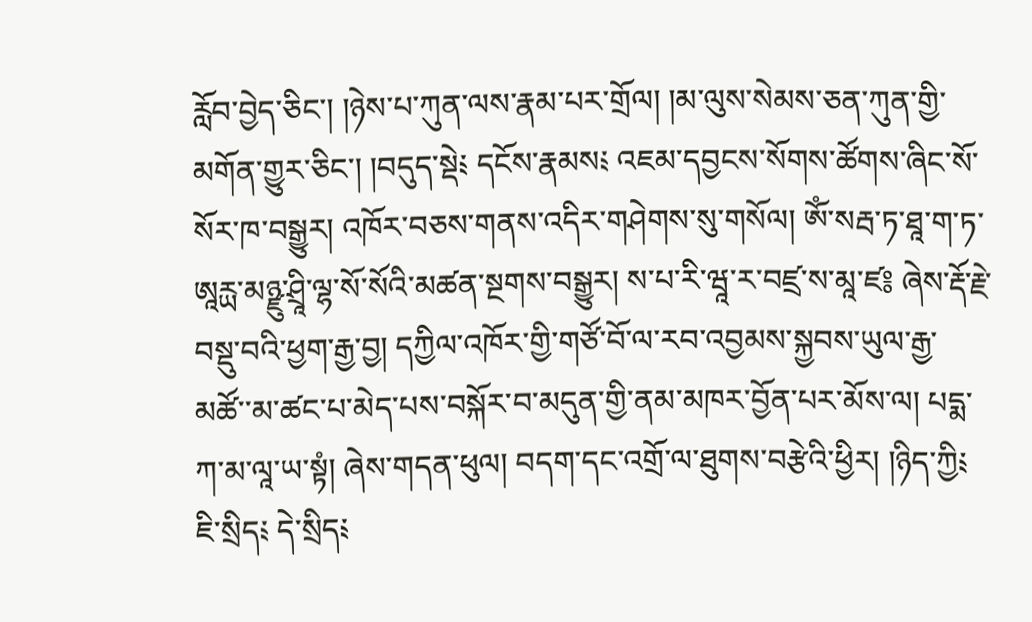རློབ་བྱེད་ཅིང་། །ཉེས་པ་ཀུན་ལས་རྣམ་པར་གྲོལ། །མ་ལུས་སེམས་ཅན་ཀུན་གྱི་མགོན་གྱུར་ཅིང་། །བདུད་སྡེ༴ དངོས་རྣམས༴ འཇམ་དབྱངས་སོགས་ཚོགས་ཞིང་སོ་སོར་ཁ་བསྒྱུར། འཁོར་བཅས་གནས་འདིར་གཤེགས་སུ་གསོལ། ཨོཾ་སརྦ་ཏ་ཐཱ་ག་ཏ་ཨཱརྻ་མཉྫུ་ཤྲཱི་ལྷ་སོ་སོའི་མཚན་སྔགས་བསྒྱུར། ས་པ་རི་ཝཱ་ར་བཛྲ་ས་མཱ་ཛ༔ ཞེས་རྡོ་རྗེ་བསྡུ་བའི་ཕྱག་རྒྱ་བྱ། དཀྱིལ་འཁོར་གྱི་གཙོ་བོ་ལ་རབ་འབྱམས་སྐྱབས་ཡུལ་རྒྱ་མཚོ་་མ་ཚང་པ་མེད་པས་བསྐོར་བ་མདུན་གྱི་ནམ་མཁར་བྱོན་པར་མོས་ལ། པདྨ་ཀ་མ་ལཱ་ཡ་སྟཾ། ཞེས་གདན་ཕུལ། བདག་དང་འགྲོ་ལ་ཐུགས་བརྩེའི་ཕྱིར། །ཉིད་ཀྱི༴ ཇི་སྲིད༴ དེ་སྲིད༴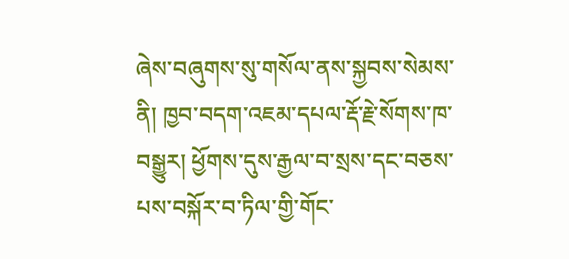ཞེས་བཞུགས་སུ་གསོལ་ནས་སྐྱབས་སེམས་ནི། ཁྱབ་བདག་འཇམ་དཔལ་རྡོ་རྗེ་སོགས་ཁ་བསྒྱུར། ཕྱོགས་དུས་རྒྱལ་བ་སྲས་དང་བཅས་པས་བསྐོར་བ་ཏིལ་གྱི་གོང་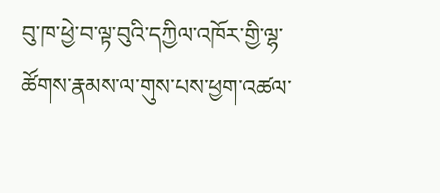བུ་ཁ་ཕྱེ་བ་ལྟ་བུའི་དཀྱིལ་འཁོར་གྱི་ལྷ་ཚོགས་རྣམས་ལ་གུས་པས་ཕྱག་འཚལ་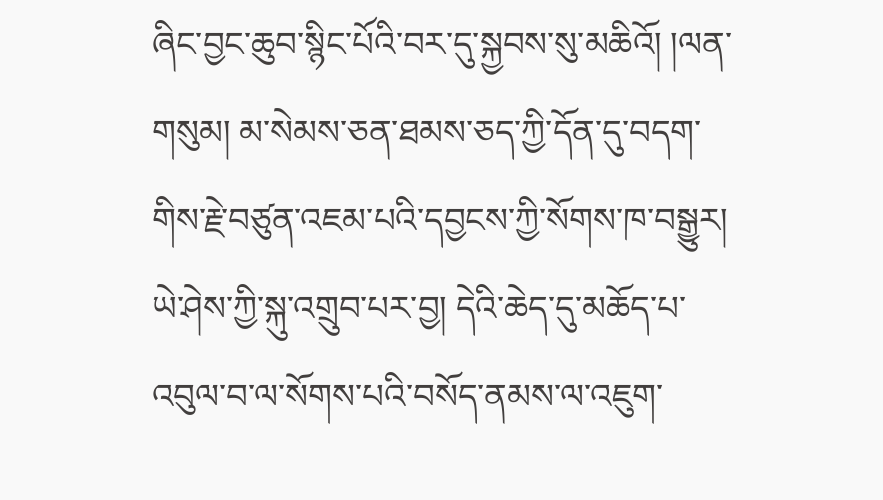ཞིང་བྱང་ཆུབ་སྙིང་པོའི་བར་དུ་སྐྱབས་སུ་མཆིའོ། །ལན་གསུམ། མ་སེམས་ཅན་ཐམས་ཅད་ཀྱི་དོན་དུ་བདག་གིས་རྗེ་བཙུན་འཇམ་པའི་དབྱངས་ཀྱི་སོགས་ཁ་བསྒྱུར། ཡེ་ཤེས་ཀྱི་སྐུ་འགྲུབ་པར་བྱ། དེའི་ཆེད་དུ་མཆོད་པ་འབུལ་བ་ལ་སོགས་པའི་བསོད་ནམས་ལ་འཇུག་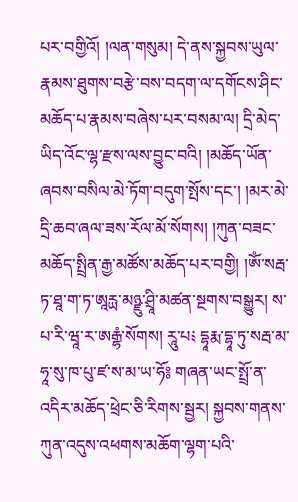པར་བགྱིའོ། །ལན་གསུམ། དེ་ནས་སྐྱབས་ཡུལ་རྣམས་ཐུགས་བརྩེ་བས་བདག་ལ་དགོངས་ཤིང་མཆོད་པ་རྣམས་བཞེས་པར་བསམ་ལ། དྲི་མེད་ཡིད་འོང་ལྷ་རྫས་ལས་བྱུང་བའི། །མཆོད་ཡོན་ཞབས་བསིལ་མེ་ཏོག་བདུག་སྤོས་དང་། །མར་མེ་དྲི་ཆབ་ཞལ་ཟས་རོལ་མོ་སོགས། །ཀུན་བཟང་མཆོད་སྤྲིན་རྒྱ་མཚོས་མཆོད་པར་བགྱི། །ཨོཾ་སརྦ་ཏ་ཐཱ་ག་ཏ་ཨཱརྻ་མཉྫུ་ཤྲཱི་མཚན་སྔགས་བསྒྱུར། ས་པ་རི་ཝཱ་ར་ཨརྒྷཾ་སོགས། རཱུ་པ༴ དྷཱརྨ་དྷཱ་ཏུ་སརྦ་མ་ཧཱ་སུ་ཁ་པུ་ཛ་ས་མ་ཡ་ཧོ༔ གཞན་ཡང་སྤྲོ་ན་འདིར་མཆོད་ཕྲེང་ཅི་རིགས་སྦྱར། སྐྱབས་གནས་ཀུན་འདུས་འཕགས་མཆོག་ལྷག་པའི་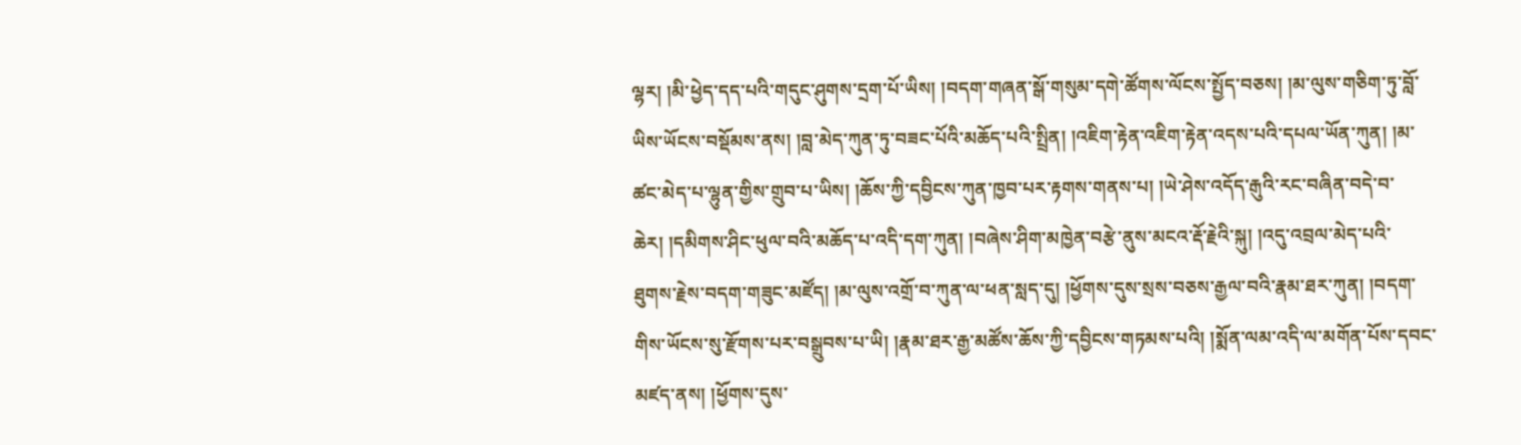ལྷར། །མི་ཕྱེད་དད་པའི་གདུང་ཤུགས་དྲག་པོ་ཡིས། །བདག་གཞན་སྒོ་གསུམ་དགེ་ཚོགས་ལོངས་སྤྱོད་བཅས། །མ་ལུས་གཅིག་ཏུ་བློ་ཡིས་ཡོངས་བསྡོམས་ནས། །བླ་མེད་ཀུན་ཏུ་བཟང་པོའི་མཆོད་པའི་སྤྲིན། །འཇིག་རྟེན་འཇིག་རྟེན་འདས་པའི་དཔལ་ཡོན་ཀུན། །མ་ཚང་མེད་པ་ལྷུན་གྱིས་གྲུབ་པ་ཡིས། །ཆོས་ཀྱི་དབྱིངས་ཀུན་ཁྱབ་པར་རྟགས་གནས་པ། །ཡེ་ཤེས་འདོད་རྒུའི་རང་བཞིན་བདེ་བ་ཆེར། །དམིགས་ཤིང་ཕུལ་བའི་མཆོད་པ་འདི་དག་ཀུན། །བཞེས་ཤིག་མཁྱེན་བརྩེ་ནུས་མངའ་རྡོ་རྗེའི་སྐུ། །འདུ་འབྲལ་མེད་པའི་ཐུགས་རྗེས་བདག་གཟུང་མཛོད། །མ་ལུས་འགྲོ་བ་ཀུན་ལ་ཕན་སླད་དུ། །ཕྱོགས་དུས་སྲས་བཅས་རྒྱལ་བའི་རྣམ་ཐར་ཀུན། །བདག་གིས་ཡོངས་སུ་རྫོགས་པར་བསྒྲུབས་པ་ཡི། །རྣམ་ཐར་རྒྱ་མཚོས་ཆོས་ཀྱི་དབྱིངས་གཏམས་པའི། །སྨོན་ལམ་འདི་ལ་མགོན་པོས་དབང་མཛད་ནས། །ཕྱོགས་དུས་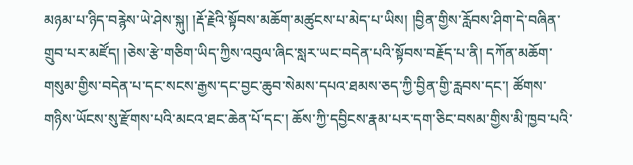མཉམ་པ་ཉིད་བརྙེས་ཡེ་ཤེས་སྐུ། །རྡོ་རྗེའི་སྟོབས་མཆོག་མཚུངས་པ་མེད་པ་ཡིས། །བྱིན་གྱིས་རློབས་ཤིག་དེ་བཞིན་གྲུབ་པར་མཛོད། །ཅེས་རྩེ་གཅིག་ཡིད་ཀྱིས་འབུལ་ཞིང་སླར་ཡང་བདེན་པའི་སྟོབས་བརྗོད་པ་ནི། དཀོན་མཆོག་གསུམ་གྱིས་བདེན་པ་དང་སངས་རྒྱས་དང་བྱང་ཆུབ་སེམས་དཔའ་ཐམས་ཅད་ཀྱི་བྱིན་གྱི་རླབས་དང་། ཚོགས་གཉིས་ཡོངས་སུ་རྫོགས་པའི་མངའ་ཐང་ཆེན་པོ་དང་། ཆོས་ཀྱི་དབྱིངས་རྣམ་པར་དག་ཅིང་བསམ་གྱིས་མི་ཁྱབ་པའི་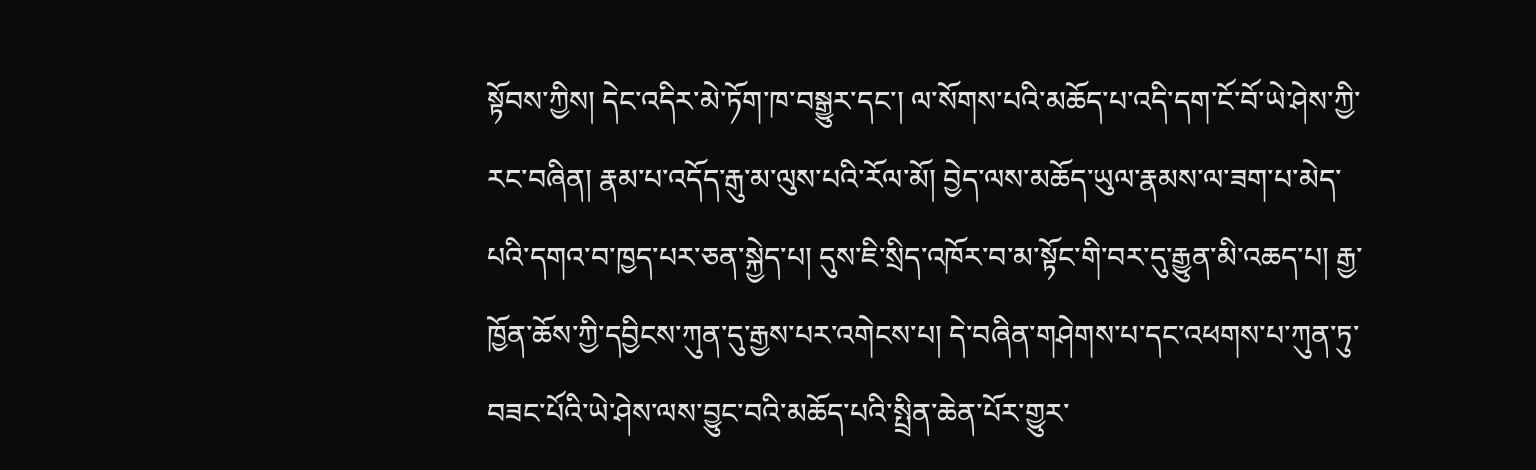སྟོབས་ཀྱིས། དེང་འདིར་མེ་ཏོག་ཁ་བསྒྱུར་དང་། ལ་སོགས་པའི་མཆོད་པ་འདི་དག་ངོ་བོ་ཡེ་ཤེས་ཀྱི་རང་བཞིན། རྣམ་པ་འདོད་རྒུ་མ་ལུས་པའི་རོལ་མོ། བྱེད་ལས་མཆོད་ཡུལ་རྣམས་ལ་ཟག་པ་མེད་པའི་དགའ་བ་ཁྱད་པར་ཅན་སྐྱེད་པ། དུས་ཇི་སྲིད་འཁོར་བ་མ་སྟོང་གི་བར་དུ་རྒྱུན་མི་འཆད་པ། རྒྱ་ཁྱོན་ཆོས་ཀྱི་དབྱིངས་ཀུན་དུ་རྒྱས་པར་འགེངས་པ། དེ་བཞིན་གཤེགས་པ་དང་འཕགས་པ་ཀུན་ཏུ་བཟང་པོའི་ཡེ་ཤེས་ལས་བྱུང་བའི་མཆོད་པའི་སྤྲིན་ཆེན་པོར་གྱུར་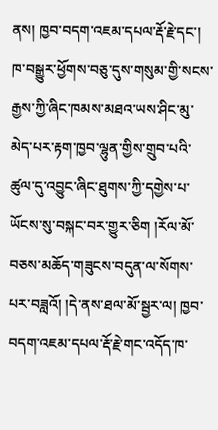ནས། ཁྱབ་བདག་འཇམ་དཔལ་རྡོ་རྗེ་དང་། ཁ་བསྒྱུར་ཕྱོགས་བཅུ་དུས་གསུམ་གྱི་སངས་རྒྱས་ཀྱི་ཞིང་ཁམས་མཐའ་ཡས་ཤིང་མུ་མེད་པར་རྟག་ཁྱབ་ལྷུན་གྱིས་གྲུབ་པའི་ཚུལ་དུ་འབྱུང་ཞིང་ཐུགས་ཀྱི་དགྱེས་པ་ཡོངས་སུ་བསྐང་བར་གྱུར་ཅིག །རོལ་མོ་བཅས་མཆོད་གཟུངས་བདུན་ལ་སོགས་པར་བཟླའོ། །དེ་ནས་ཐལ་མོ་སྦྱར་ལ། ཁྱབ་བདག་འཇམ་དཔལ་རྡོ་རྗེ་གང་འདོད་ཁ་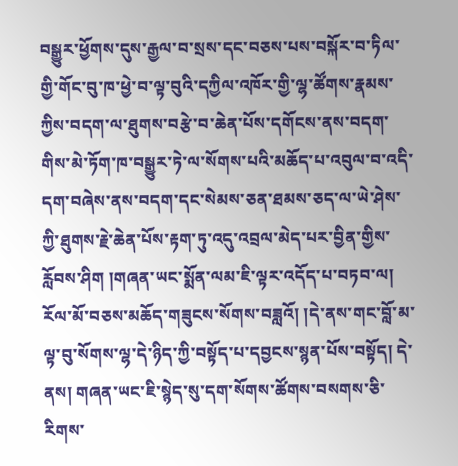བསྒྱུར་ཕྱོགས་དུས་རྒྱལ་བ་སྲས་དང་བཅས་པས་བསྐོར་བ་ཏིལ་གྱི་གོང་བུ་ཁ་ཕྱེ་བ་ལྟ་བུའི་དཀྱིལ་འཁོར་གྱི་ལྷ་ཚོགས་རྣམས་ཀྱིས་བདག་ལ་ཐུགས་བརྩེ་བ་ཆེན་པོས་དགོངས་ནས་བདག་གིས་མེ་ཏོག་ཁ་བསྒྱུར་ཏེ་ལ་སོགས་པའི་མཆོད་པ་འབུལ་བ་འདི་དག་བཞེས་ནས་བདག་དང་སེམས་ཅན་ཐམས་ཅད་ལ་ཡེ་ཤེས་ཀྱི་ཐུགས་རྗེ་ཆེན་པོས་རྟག་ཏུ་འདུ་འབྲལ་མེད་པར་བྱིན་གྱིས་རློབས་ཤིག །གཞན་ཡང་སྨོན་ལམ་ཇི་ལྟར་འདོད་པ་བཏབ་ལ། རོལ་མོ་བཅས་མཆོད་གཟུངས་སོགས་བཟླའོ། །དེ་ནས་གང་བློ་མ་ལྟ་བུ་སོགས་ལྷ་དེ་ཉིད་ཀྱི་བསྟོད་པ་དབྱངས་སྙན་པོས་བསྟོད། དེ་ནས། གཞན་ཡང་ཇི་སྙེད་སུ་དག་སོགས་ཚོགས་བསགས་ཅི་རིགས་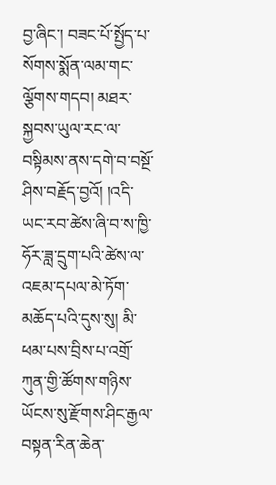བྱ་ཞིང་། བཟང་པོ་སྤྱོད་པ་སོགས་སྨོན་ལམ་གང་ལྕོགས་གདབ། མཐར་སྐྱབས་ཡུལ་རང་ལ་བསྟིམས་ནས་དགེ་བ་བསྔོ་ཤིས་བརྗོད་བྱའོ། །འདི་ཡང་རབ་ཚེས་ཞི་བ་ས་ཁྱི་ཧོར་ཟླ་དྲུག་པའི་ཚེས་ལ་འཇམ་དཔལ་མེ་ཏོག་མཆོད་པའི་དུས་སུ། མི་ཕམ་པས་བྲིས་པ་འགྲོ་ཀུན་གྱི་ཚོགས་གཉིས་ཡོངས་སུ་རྫོགས་ཤིང་རྒྱལ་བསྟན་རིན་ཆེན་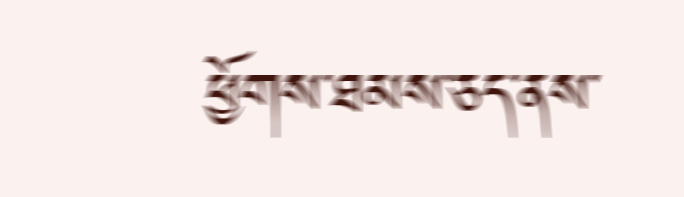ཕྱོགས་ཐམས་ཅད་ནས་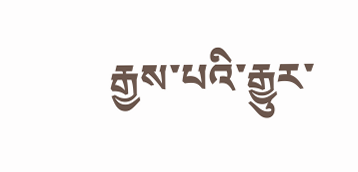རྒྱས་པའི་རྒྱུར་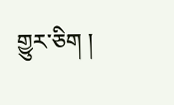གྱུར་ཅིག །